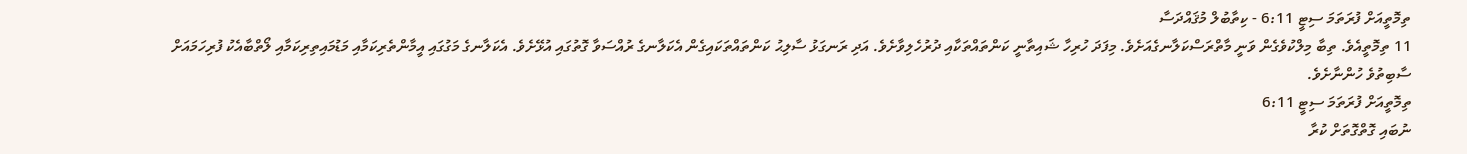ތިމޮތީއަށް ފުރަތަމަ ސިޓީ 6:11 - ކިތާބުލް މުޤައްދަސާ
11 ތިމޮތީއެވެ. ތިބާ މިލްކުވެގެން ވަނީ މާތްރަސްކަލާނގެއަށެވެ. މިފަދަ ހުރިހާ ޝައިތާނީ ކަންތައްތަކާއި ދުރުހެލިވާށެވެ. އަދި ރަނގަޅު ސާލިޙު ކަންތައްތަކައިގެން އެކަލާނގެ ރުއްސަވާ ގޮތުގައި އުޅޭށެވެ. އެކަލާނގެ މަގުގައި އީމާންތެރިކަމާއި މަޑުމައިތިރިކަމާއި ލޯތްބާއެކު ފުރިހަމައަށް ސާބިތުވެ ހުންނާށެވެ.
ތިމޮތީއަށް ފުރަތަމަ ސިޓީ 6:11
ނުބައި ގޮތްގޮތަށް ކުރާ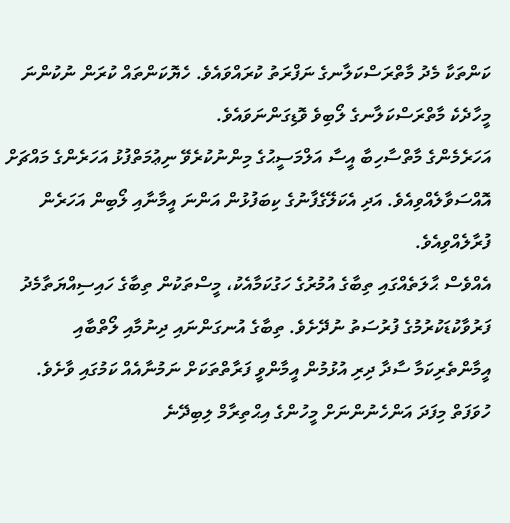ކަންތަކާ މެދު މާތްރަސްކަލާނގެ ނަފްރަތު ކުރައްވައެވެ. ހެޔޮކަންތައް ކުރަން ނުކުންނަ މީހާދެކެ މާތްރަސްކަލާނގެ ލޯބިވެ ވޮޑިގަންނަވައެވެ.
އަހަރެމެންގެ މާތްސާހިބާ އީސާ އަލްމަސީޙުގެ މިންނުކުރެވޭ ނިޢުމަތްފުޅު އަހަރެންގެ މައްޗަށް އޮއްސަވާލެއްވިއެވެ. އަދި އެކަލޭގެފާނުގެ ކިބަފުޅުން އަންނަ އީމާނާއި ލޯބިން އަހަރެން ފުރާލެއްވިއެވެ.
އެއްވެސް ޙާލަތެއްގައި ތިބާގެ އުމުރުގެ ހަގުކަމާއެކު، މީސްތަކުން ތިބާގެ ހައިސިއްޔަތާމެދު ފަރުވާކުޑަކުރުމުގެ ފުރުސަތު ނުދޭށެވެ. ތިބާގެ އުނގަންނައި ދިނުމާއި ލޯތްބާއި އީމާންތެރިކަމާ ސާދާ ދިރި އުޅުމުން އީމާންވީ ފަރާތްތަކަށް ނަމުނާއެއް ކަމުގައި ވާށެވެ.
ހުވަފަތް މިފަދަ އަންހެނުންނަށް މީހުންގެ އިޙްތިރާމް ލިބިދޭނެ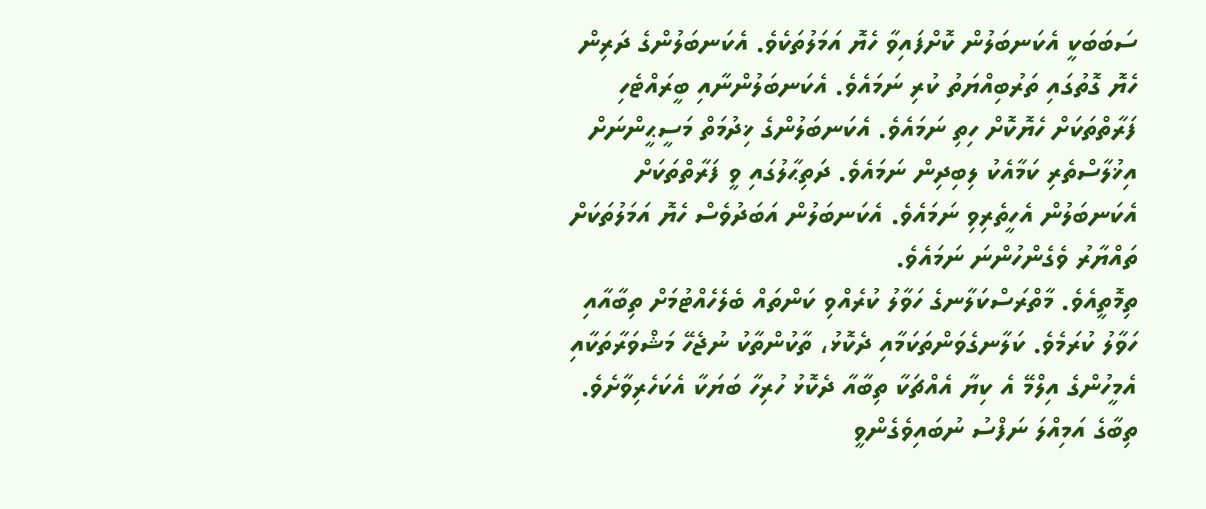ސަބަބަކީ އެކަނބަލުން ކޮށްފައިވާ ހެޔޮ އަމަލުތަކެވެ. އެކަނބަލުންގެ ދަރިން ހެޔޮ ގޮތުގައި ތަރުބިއްޔަތު ކުރި ނަމައެވެ. އެކަނބަލުންނާއި ބީރައްޓެހި ފަރާތްތަކަށް ހެޔޮކޮށް ހިތި ނަމައެވެ. އެކަނބަލުންގެ ޚިދުމަތް މަސީޙީންނަށް އިޚުލާސްތެރި ކަމާއެކު ލިބިދިން ނަމައެވެ. ދަތިޙާލުގައި ވީ ފަރާތްތަކަށް އެކަނބަލުން އެހީތެރިވި ނަމައެވެ. އެކަނބަލުން އަބަދުވެސް ހެޔޮ އަމަލުތަކަށް ތައްޔާރު ވެގެންހުންނަ ނަމައެވެ.
ތިމޮތީއެވެ. މާތްރަސްކަލާނގެ ހަވާލު ކުރެއްވި ކަންތައް ބެލެހެއްޓުމަށް ތިބާއާއި ހަވާލު ކުރަމެވެ. ކަލާނގެވަންތަކަމާއި ދެކޮޅު، ތާކުންތާކު ނުޖެހޭ މަޝްވަރާތަކާއި އެމީހުންގެ އިލްމޭ އެ ކިޔާ އެއްޗަކާ ތިބާއާ ދެކޮޅު ހުރިހާ ބަޔަކާ އެކަހެރިވާށެވެ.
ތިބާގެ އަމިއްލަ ނަފްސު ނުބައިވެގެންވީ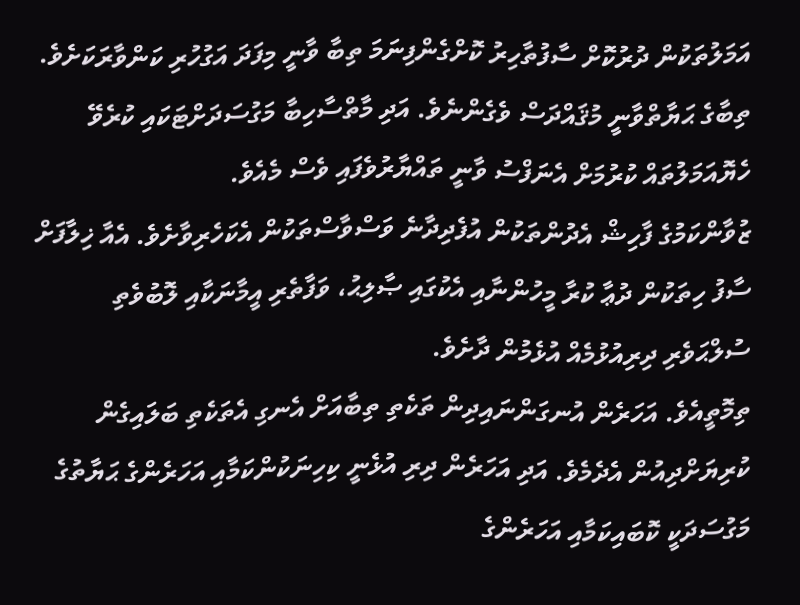އަމަލުތަކުން ދުރުކޮށް ސާފުތާހިރު ކޮށްގެންފިނަމަ ތިބާ ވާނީ މިފަދަ އަގުހުރި ކަންވާރަކަށެވެ. ތިބާގެ ޙަޔާތްވާނީ މުޤައްދަސް ވެގެންނެވެ. އަދި މާތްސާހިބާ މަގުސަދަށްޓަކައި ކުރެވޭ ހެޔޮއަމަލުތައް ކުރުމަށް އެނަފްސު ވާނީ ތައްޔާރުވެފައި ވެސް މެއެވެ.
ޒުވާންކަމުގެ ފާހިޝް އެދުންތަކުން އުފެދިދާނެ ވަސްވާސްތަކުން އެކަހެރިވާށެވެ. އެއާ ޚިލާފަށް ސާފު ހިތަކުން ދުޢާ ކުރާ މީހުންނާއި އެކުގައި ޞާލިޙު، ވަފާތެރި އީމާނަކާއި ލޮބުވެތި ސުލްޙަވެރި ދިރިއުޅުމެއް އުޅެމުން ދާށެވެ.
ތިމޮތީއެވެ. އަހަރެން އުނގަންނައިދިން ތަކެތި ތިބާއަށް އެނގި އެތަކެތި ބަލައިގެން ކުރިޔަށްދިއުން އެދެމެވެ. އަދި އަހަރެން ދިރި އުޅެނީ ކިހިނަކުންކަމާއި އަހަރެންގެ ޙަޔާތުގެ މަގުސަދަކީ ކޮބައިކަމާއި އަހަރެންގެ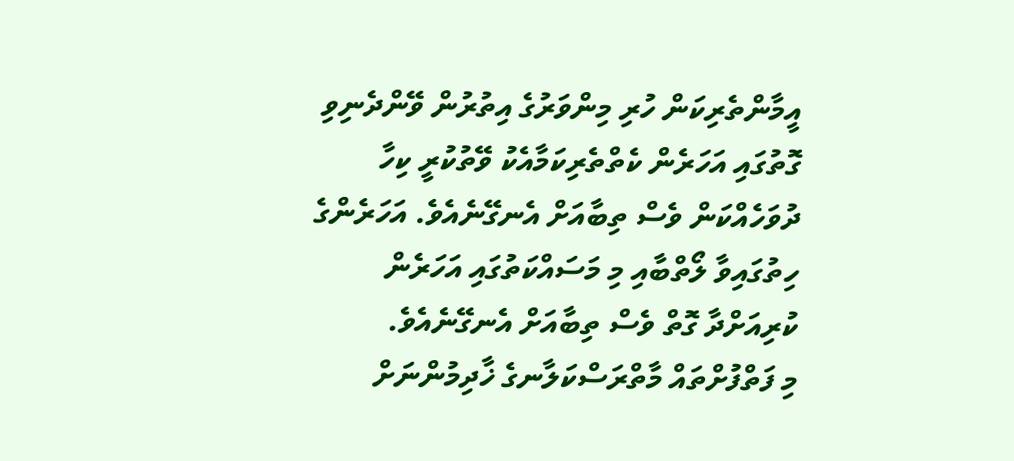އީމާންތެރިކަން ހުރި މިންވަރުގެ އިތުރުން ވޭންދެނިވި ގޮތުގައި އަހަރެން ކެތްތެރިކަމާއެކު ވޭތުކުރީ ކިހާ ދުވަހެއްކަން ވެސް ތިބާއަށް އެނގޭނެއެވެ. އަހަރެންގެ ހިތުގައިވާ ލޯތްބާއި މި މަސައްކަތުގައި އަހަރެން ކުރިއަށްދާ ގޮތް ވެސް ތިބާއަށް އެނގޭނެއެވެ.
މި ފަތްފުށްތައް މާތްރަސްކަލާނގެ ޚާދިމުންނަށް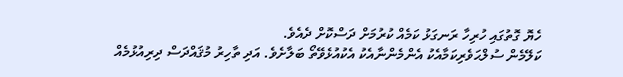ހެޔޮ ގޮތުގައި ހުރިހާ ރަނގަޅު ކަމެއް ކުރުމަށް ދަސްކޮށް ދެއެވެ.
ކަލޭމެން ސުލްޙަވެރިކަމާއެކު އެންމެންނާއެކު އެކުއުޅެވޭތޯ ބަލާށެވެ. އަދި ތާހިރު މުޤައްދަސް ދިރިއުޅުމެއް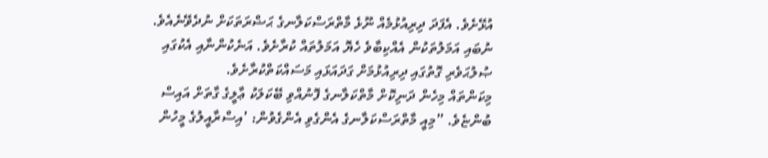އުޅޭށެވެ. އެފަދަ ދިރިއުޅުމެއް ނޫޅެ މާތްރަސްކަލާނގެ ޙަޟްރަތަކަށް ނުދެވޭނެއެވެ.
ނުބައި އަމަލުތަކުން އެއްކިބާވެ ހެޔޮ އަމަލުތައް ކުރާށެވެ. އަނެކުންނާއި އެކުގައި ޞުލުޙަވެރި ގޮތުގައި ދިރިއުޅުމަށް ގަދައަޅައި މަސައްކަތްކުރާށެވެ.
މިކަންތައް މިހެން ދަނިކޮށް މާތްކަލާނގެ ފޮނުއްވި ބޭކަލަކު ޢާލީގެ ގާތަށް އައިސް ބުންޏެވެ. ”މިއީ މާތްރަސްކަލާނގެ އެންގެވި އެންގެވުން: ’އިސްރާއީލުގެ މީހުން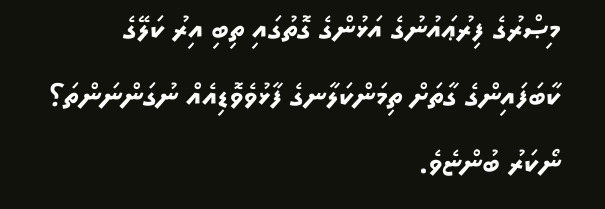މިޞްރުގެ ފިރުޢައުނުގެ އަޅުންގެ ގޮތުގައި ތިބި އިރު ކަލޭގެ ކާބަފައިންގެ ގާތަށް ތިމަންކަލާނގެ ފާޅުވެވޮޑިއެއް ނުގަންނަންތަ؟
ނޯކަރު ބުންޏެވެ.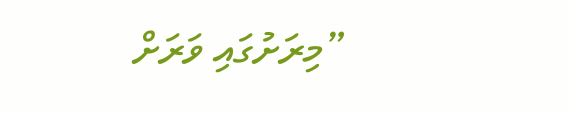”މިރަށުގައި ވަރަށް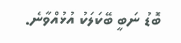ބޮޑު ނަބީ ބޭކަލަކު އުޅުއްވާނެ.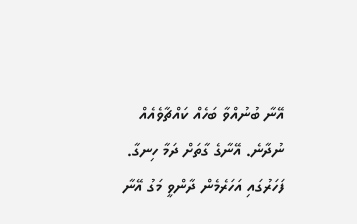އޭނާ ބުނުއްވާ ބަހެއް ކައްޗާވެއެއް ނުދާނެ. އޭނާގެ ގާތަށް ދަމާ ހިނގާ. ފަހަރުގައި އަހަރެމެން ދާންވީ މަގު އޭނާ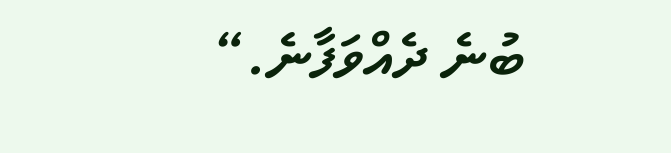ބުނެ ދެއްވަފާނެ.“